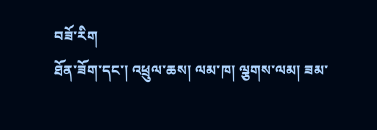བཟོ་རིག
ཐོན་ཟོག་དང་། འཕྲུལ་ཆས། ལམ་ཁ། ལྕགས་ལམ། ཟམ་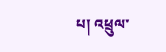པ། འཕྲུལ་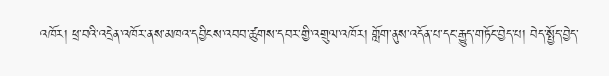འཁོར། ཕྲ་བའི་འདྲེན་འཁོར་ནས་མཁའ་དབྱིངས་འབབ་ཚུགས་དབར་གྱི་འགྲུལ་འཁོར། གློག་ནུས་འདོན་པ་དང་རྒྱུད་གཏོང་བྱེད་པ། བེད་སྤྱོད་བྱེད་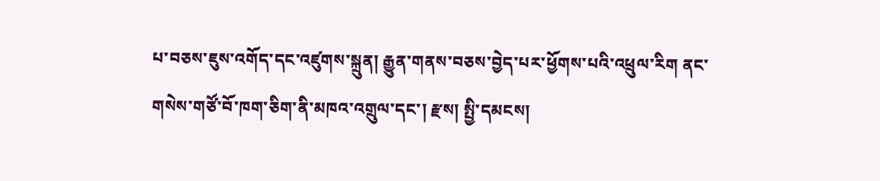པ་བཅས་ཇུས་འགོད་དང་འཛུགས་སྐྲུན། རྒྱུན་གནས་བཅས་བྱེད་པར་ཕྱོགས་པའི་འཕྲུལ་རིག ནང་གསེས་གཙོ་བོ་ཁག་ཅིག་ནི་མཁའ་འགྲུལ་དང་། རྫས། སྤྱི་དམངས།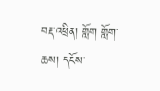བརྡ་འཕྲིན། གློག གློག་ཆས། དངོས་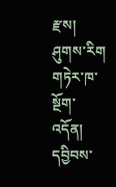རྫས། ཤུགས་རིག གཏེར་ཁ་སྔོག་འདོན། དབྱིབས་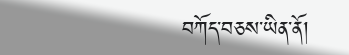བཀོད་བཅས་ཡིན་ནོ།